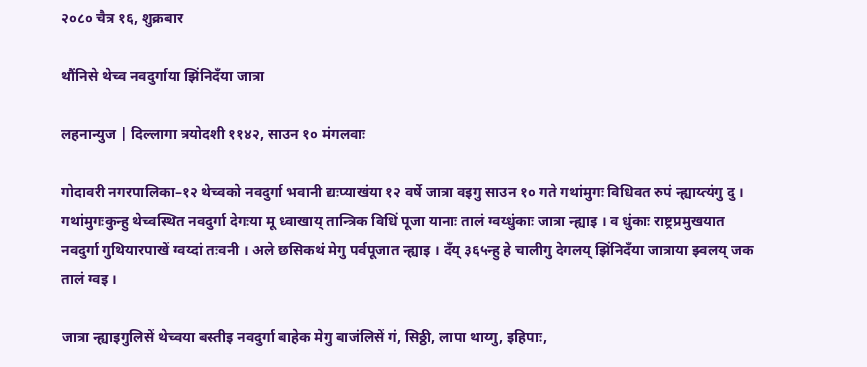२०८० चैत्र १६, शुक्रबार

थौंनिसे थेच्व नवदुर्गाया झिंनिदँया जात्रा

लहनान्युज | दिल्लागा त्रयोदशी ११४२, साउन १० मंगलवाः

गोदावरी नगरपालिका–१२ थेच्वको नवदुर्गा भवानी द्यःप्याखंया १२ वर्षे जात्रा वइगु साउन १० गते गथांमुगः विधिवत रुपं न्ह्याय्त्यंगु दु । गथांमुगःकुन्हु थेच्वस्थित नवदुर्गा देगःया मू ध्वाखाय् तान्त्रिक विधिं पूजा यानाः तालं ग्वय्धुंकाः जात्रा न्ह्याइ । व धुंकाः राष्ट्रप्रमुखयात नवदुर्गा गुथियारपाखें ग्वय्दां तःवनी । अले छसिकथं मेगु पर्वपूजात न्ह्याइ । दँय् ३६५न्हु हे चालीगु देगलय् झिंनिदँया जात्राया झ्वलय् जक तालं ग्वइ ।

जात्रा न्ह्याइगुलिसें थेच्वया बस्तीइ नवदुर्गा बाहेक मेगु बाजंलिसें गं, सिठ्ठी, लापा थाय्गु, इहिपाः,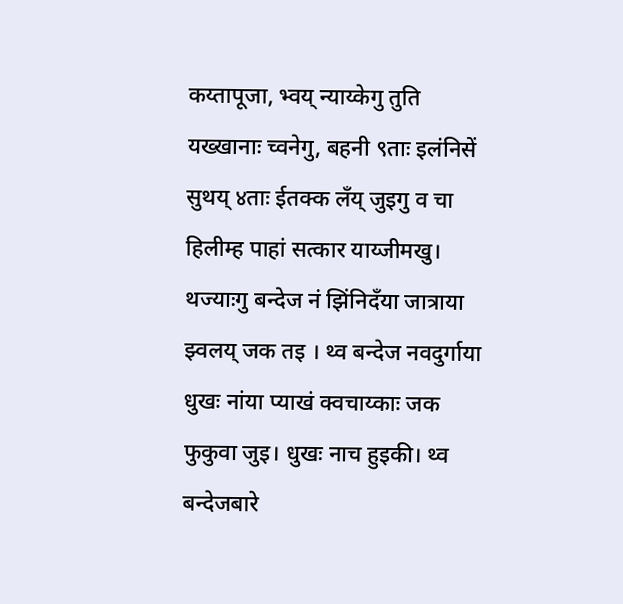कय्तापूजा, भ्वय् न्याय्केगु तुति यख्खानाः च्वनेगु, बहनी ९ताः इलंनिसें सुथय् ४ताः ईतक्क लँय् जुइगु व चा हिलीम्ह पाहां सत्कार याय्जीमखु। थज्याःगु बन्देज नं झिंनिदँया जात्राया झ्वलय् जक तइ । थ्व बन्देज नवदुर्गाया धुखः नांया प्याखं क्वचाय्काः जक फुकुवा जुइ। धुखः नाच हुइकी। थ्व बन्देजबारे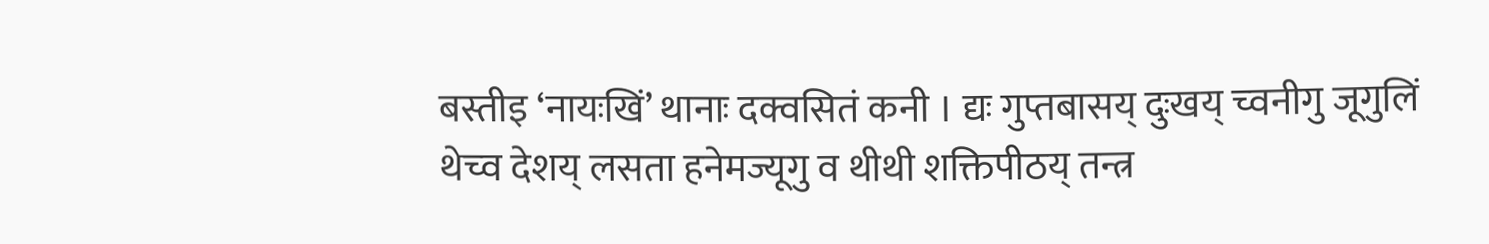बस्तीइ ‘नायःखिं’ थानाः दक्वसितं कनी । द्यः गुप्तबासय् दुःखय् च्वनीगु जूगुलिं थेच्व देशय् लसता हनेमज्यूगु व थीथी शक्तिपीठय् तन्त्र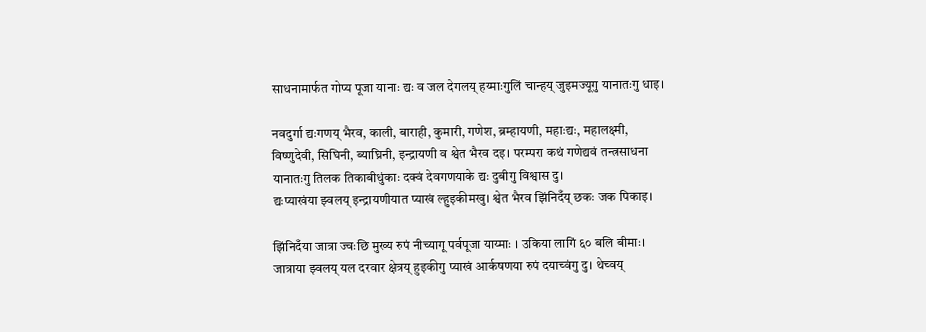साधनामार्फत गोप्य पूजा यानाः द्यः व जल देगलय् हय्माःगुलिं चान्हय् जुइमज्यूगु यानातःगु धाइ।

नवदुर्गा द्यःगणय् भैरव, काली, बाराही, कुमारी, गणेश, ब्रम्हायणी, महाःद्यः, महालक्ष्मी, विष्णुदेवी, सिघिनी, ब्याघ्रिनी, इन्द्रायणी व श्वेत भैरव दइ। परम्परा कथं गणेद्यवं तन्त्रसाधना यानातःगु तिलक तिकाबीधुंकाः दक्वं देवगणयाके द्यः दुबीगु विश्वास दु।
द्यःप्याखंया झ्वलय् इन्द्रायणीयात प्याखं ल्हुइकीमखु। श्वेत भैरव झिंनिदँय् छकः जक पिकाइ।

झिंनिदँया जात्रा ज्वःछि मुख्य रुपं नीच्यागू पर्वपूजा याय्माः । उकिया लागिं ६० बलि बीमाः। जात्राया झ्वलय् यल दरवार क्षेत्रय् हुइकीगु प्याखं आर्कषणया रुपं दयाच्वंगु दु। थेच्वय्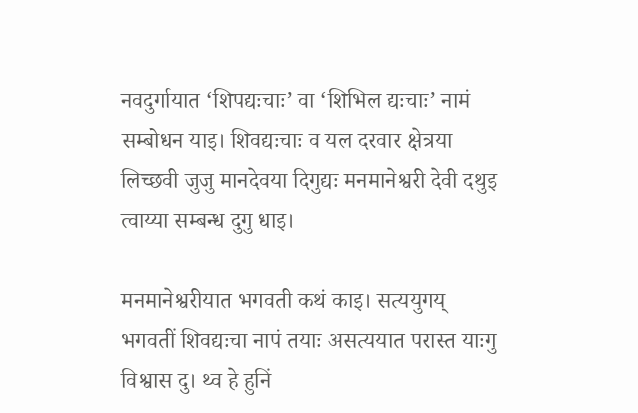नवदुर्गायात ‘शिपद्यःचाः’ वा ‘शिभिल द्यःचाः’ नामं सम्बोधन याइ। शिवद्यःचाः व यल दरवार क्षेत्रया लिच्छवी जुजु मानदेवया दिगुद्यः मनमानेश्वरी देवी दथुइ त्वाय्या सम्बन्ध दुगु धाइ।

मनमानेश्वरीयात भगवती कथं काइ। सत्ययुगय् भगवतीं शिवद्यःचा नापं तयाः असत्ययात परास्त याःगु विश्वास दु। थ्व हे हुनिं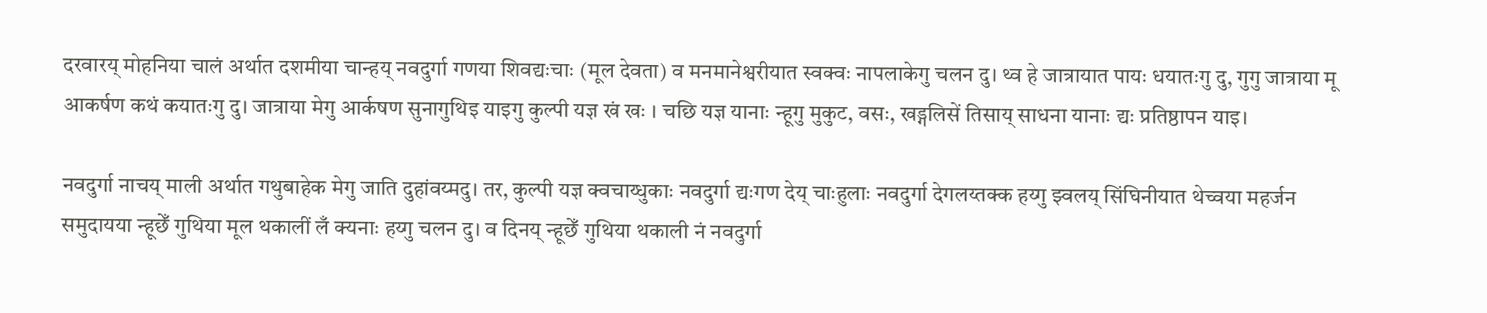दरवारय् मोहनिया चालं अर्थात दशमीया चान्हय् नवदुर्गा गणया शिवद्यःचाः (मूल देवता) व मनमानेश्वरीयात स्वक्वः नापलाकेगु चलन दु। थ्व हे जात्रायात पायः धयातःगु दु, गुगु जात्राया मू आकर्षण कथं कयातःगु दु। जात्राया मेगु आर्कषण सुनागुथिइ याइगु कुल्पी यज्ञ खं खः । चछि यज्ञ यानाः न्हूगु मुकुट, वसः, खड्गलिसें तिसाय् साधना यानाः द्यः प्रतिष्ठापन याइ।

नवदुर्गा नाचय् माली अर्थात गथुबाहेक मेगु जाति दुहांवय्मदु। तर, कुल्पी यज्ञ क्वचाय्धुकाः नवदुर्गा द्यःगण देय् चाःहुलाः नवदुर्गा देगलय्तक्क हय्गु झ्वलय् सिंघिनीयात थेच्वया महर्जन समुदायया न्हूछेँ गुथिया मूल थकालीं लँ क्यनाः हय्गु चलन दु। व दिनय् न्हूछेँ गुथिया थकाली नं नवदुर्गा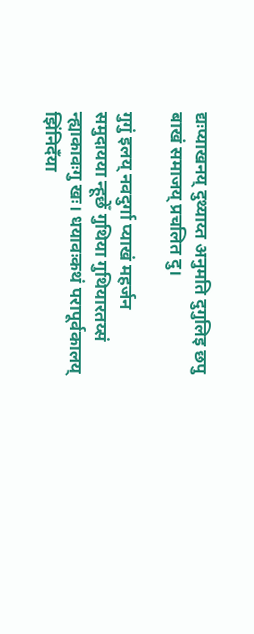द्यःप्याखनय् दुथ्याय्त अनुमति दुगुलिइ छपु बाखं समाजय् प्रचलित दु।

गुगुं इलय् नवदुर्गा प्याखं महर्जन समुदायया न्हूछेँ गुथिया गुथियारतय्सं न्ह्याकावःगु खः। धयावःकथं परापूर्वकालय् झिंनिदँया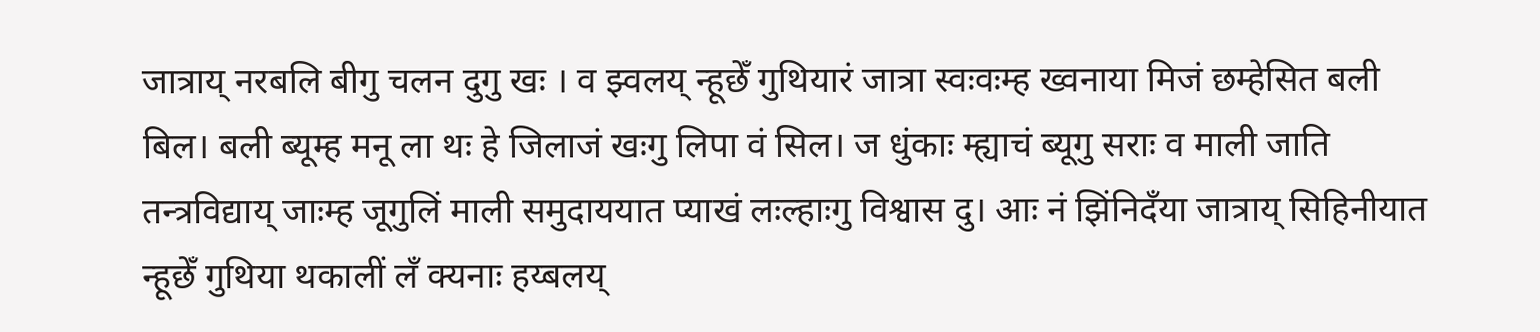जात्राय् नरबलि बीगु चलन दुगु खः । व झ्वलय् न्हूछेँ गुथियारं जात्रा स्वःवःम्ह ख्वनाया मिजं छम्हेसित बली बिल। बली ब्यूम्ह मनू ला थः हे जिलाजं खःगु लिपा वं सिल। ज धुंकाः म्ह्याचं ब्यूगु सराः व माली जाति तन्त्रविद्याय् जाःम्ह जूगुलिं माली समुदाययात प्याखं लःल्हाःगु विश्वास दु। आः नं झिंनिदँया जात्राय् सिहिनीयात न्हूछेँ गुथिया थकालीं लँ क्यनाः हय्बलय्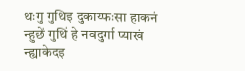थःगु गुथिइ दुकाय्फःसा हाकनं न्हुछें गुथिं हे नवदुर्गा प्याखं न्ह्याकेदइ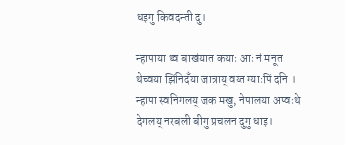धइगु किवदन्ती दु।

न्हापाया थ्व बाखंयात कयाः आः नं मनूत थेच्वया झिंनिदँया जात्राय् वय्त ग्याःपिं दनि । न्हापा स्वनिगलय् जक मखु, नेपालया अप्वःथे देगलय् नरबली बीगु प्रचलन दुगु धाइ।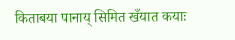किताबया पानाय् सिमित खँयात कयाः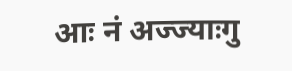आः नं अज्ज्याःगु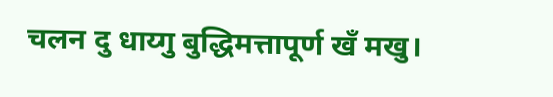चलन दु धाय्गु बुद्धिमत्तापूर्ण खँ मखु।